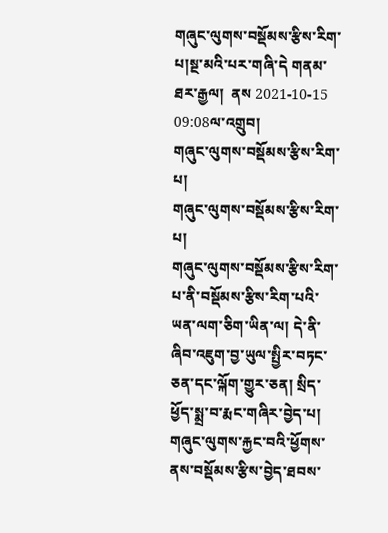གཞུང་ལུགས་བསྡོམས་རྩིས་རིག་པ།སྔ་མའི་པར་གཞི་དེ གནམ་ཐར་རྒྱལ།  ནས 2021-10-15 09:08ལ་འགྲུབ།
གཞུང་ལུགས་བསྡོམས་རྩིས་རིག་པ།
གཞུང་ལུགས་བསྡོམས་རྩིས་རིག་པ།
གཞུང་ལུགས་བསྡོམས་རྩིས་རིག་པ་ནི་བསྡོམས་རྩིས་རིག་པའི་ཡན་ལག་ཅིག་ཡིན་ལ། དེ་ནི་ཞིབ་འཇུག་བྱ་ཡུལ་སྤྱིར་བཏང་ཅན་དང་ལྐོག་གྱུར་ཅན། སྲིད་ཕྱོད་སྨྲ་བ་རྨང་གཞིར་བྱེད་པ། གཞུང་ལུགས་རྐྱང་བའི་ཕྱོགས་ནས་བསྡོམས་རྩིས་བྱེད་ཐབས་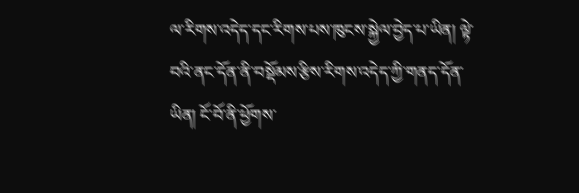ལ་རིགས་འདེད་དང་རིགས་པས་ཁུངས་སྐྱེལ་བྱེད་པ་ཡིན། ལྟེ་བའི་ནང་དོན་ནི་བསྡོམས་རྩིས་རིགས་འདེད་ཀྱི་གནད་དོན་ཡིན། ངོ་བོ་ནི་ཕྱོགས་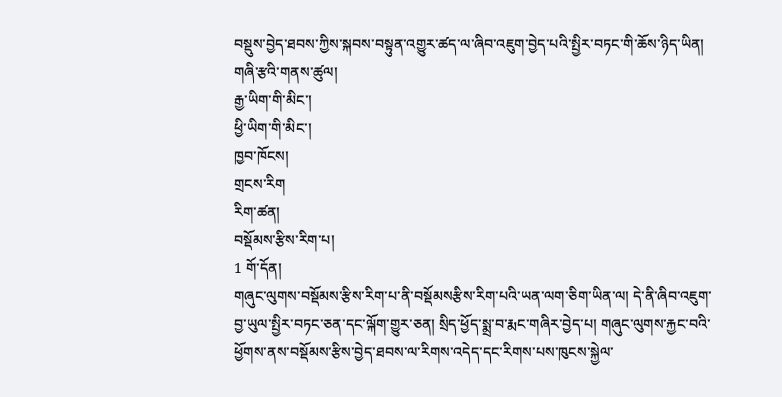བསྡུས་བྱེད་ཐབས་ཀྱིས་སྐབས་བསྟུན་འགྱུར་ཚད་ལ་ཞིབ་འཇུག་བྱེད་པའི་སྤྱིར་བཏང་གི་ཆོས་ཉིད་ཡིན།
གཞི་རྩའི་གནས་ཚུལ།
རྒྱ་ཡིག་གི་མིང་།
ཕྱི་ཡིག་གི་མིང་།
ཁྱབ་ཁོངས།
གྲངས་རིག
རིག་ཚན།
བསྡོམས་རྩིས་རིག་པ།
1 གོ་དོན།
གཞུང་ལུགས་བསྡོམས་རྩིས་རིག་པ་ནི་བསྡོམསརྩིས་རིག་པའི་ཡན་ལག་ཅིག་ཡིན་ལ། དེ་ནི་ཞིབ་འཇུག་བྱ་ཡུལ་སྤྱིར་བཏང་ཅན་དང་ལྐོག་གྱུར་ཅན། སྲིད་ཕྱོད་སྨྲ་བ་རྨང་གཞིར་བྱེད་པ། གཞུང་ལུགས་རྐྱང་བའི་ཕྱོགས་ནས་བསྡོམས་རྩིས་བྱེད་ཐབས་ལ་རིགས་འདེད་དང་རིགས་པས་ཁུངས་སྐྱེལ་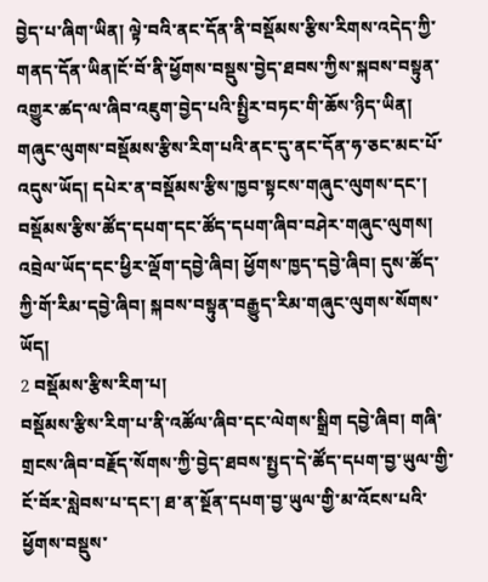བྱེད་པ་ཞིག་ཡིན། ལྟེ་བའི་ནང་དོན་ནི་བསྡོམས་རྩིས་རིགས་འདེད་ཀྱི་གནད་དོན་ཡིན།ངོ་བོ་ནི་ཕྱོགས་བསྡུས་བྱེད་ཐབས་ཀྱིས་སྐབས་བསྟུན་འགྱུར་ཚད་ལ་ཞིབ་འཇུག་བྱེད་པའི་སྤྱིར་བཏང་གི་ཆོས་ཉིད་ཡིན། གཞུང་ལུགས་བསྡོམས་རྩིས་རིག་པའི་ནང་དུ་ནང་དོན་ཧ་ཅང་མང་པོ་འདུས་ཡོད། དཔེར་ན་བསྡོམས་རྩིས་ཁྱབ་སྟངས་གཞུང་ལུགས་དང་། བསྡོམས་རྩིས་ཚོད་དཔག་དང་ཚོད་དཔག་ཞིབ་བཤེར་གཞུང་ལུགས། འབྲེལ་ཡོད་དང་ཕྱིར་ལྡོག་དབྱེ་ཞིབ། ཕྱོགས་ཁྱད་དབྱེ་ཞིབ། དུས་ཚོད་ཀྱི་གོ་རིམ་དབྱེ་ཞིབ། སྐབས་བསྟུན་བརྒྱུད་རིམ་གཞུང་ལུགས་སོགས་ཡོད།
2 བསྡོམས་རྩིས་རིག་པ།
བསྡོམས་རྩིས་རིག་པ་ནི་འཚོལ་ཞིབ་དང་ལེགས་སྒྲིག དབྱེ་ཞིབ། གཞི་གྲངས་ཞིབ་བརྗོད་སོགས་ཀྱི་བྱེད་ཐབས་སྤྱད་དེ་ཚོད་དཔག་བྱ་ཡུལ་གྱི་ངོ་བོར་སླེབས་པ་དང་། ཐ་ན་སྔོན་དཔག་བྱ་ཡུལ་གྱི་མ་འོངས་པའི་ཕྱོགས་བསྡུས་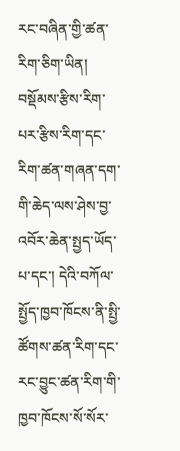རང་བཞིན་གྱི་ཚན་རིག་ཅིག་ཡིན། བསྡོམས་རྩིས་རིག་པར་རྩིས་རིག་དང་རིག་ཚན་གཞན་དག་གི་ཆེད་ལས་ཤེས་བྱ་འབོར་ཆེན་སྤྱད་ཡོད་པ་དང་། དེའི་བཀོལ་སྤྱོད་ཁྱབ་ཁོངས་ནི་སྤྱི་ཚོགས་ཚན་རིག་དང་རང་བྱུང་ཚན་རིག་གི་ཁྱབ་ཁོངས་སོ་སོར་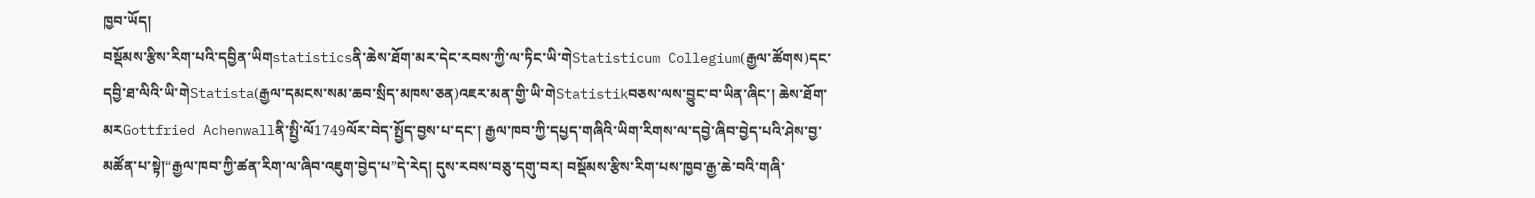ཁྱབ་ཡོད།
བསྡོམས་རྩིས་རིག་པའི་དབྱིན་ཡིགstatisticsནི་ཆེས་ཐོག་མར་དེང་རབས་ཀྱི་ལ་ཏིང་ཡི་གེStatisticum Collegium(རྒྱལ་ཚོགས)དང་དབྱི་ཐ་ལིའི་ཡི་གེStatista(རྒྱལ་དམངས་སམ་ཆབ་སྲིད་མཁས་ཅན)འཇར་མན་གྱི་ཡི་གེStatistikབཅས་ལས་བྱུང་བ་ཡིན་ཞིང་། ཆེས་ཐོག་མརGottfried Achenwallནི་སྤྱི་ལོ1749ལོར་བེད་སྤྱོད་བྱས་པ་དང་། རྒྱལ་ཁབ་ཀྱི་དཔྱད་གཞིའི་ཡིག་རིགས་ལ་དབྱེ་ཞིབ་བྱེད་པའི་ཤེས་བྱ་མཚོན་པ་སྟེ།“རྒྱལ་ཁབ་ཀྱི་ཚན་རིག་ལ་ཞིབ་འཇུག་བྱེད་པ”དེ་རེད། དུས་རབས་བཅུ་དགུ་བར། བསྡོམས་རྩིས་རིག་པས་ཁྱབ་རྒྱ་ཆེ་བའི་གཞི་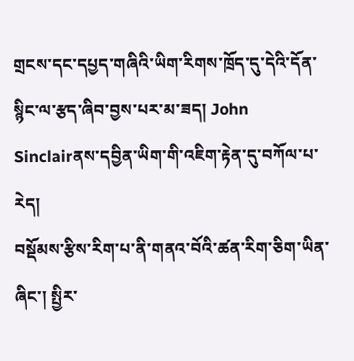གྲངས་དང་དཔྱད་གཞིའི་ཡིག་རིགས་ཁྲོད་དུ་དེའི་དོན་སྙིང་ལ་རྩད་ཞིབ་བྱས་པར་མ་ཟད། John Sinclairནས་དབྱིན་ཡིག་གི་འཇིག་རྟེན་དུ་བཀོལ་པ་རེད།
བསྡོམས་རྩིས་རིག་པ་ནི་གནའ་བོའི་ཚན་རིག་ཅིག་ཡིན་ཞིང་། སྤྱིར་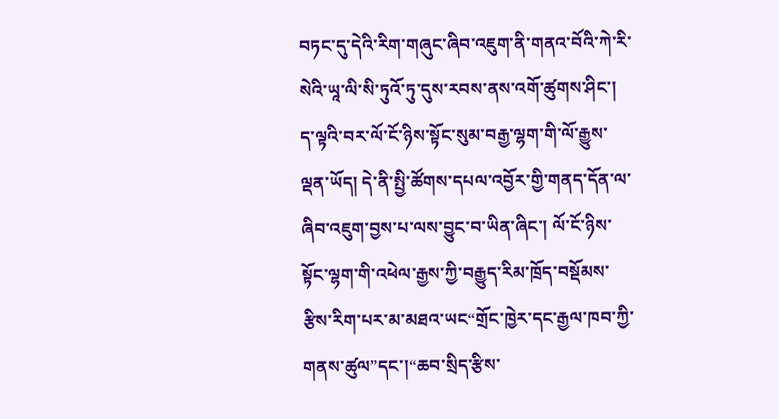བཏང་དུ་དེའི་རིག་གཞུང་ཞིབ་འཇུག་ནི་གནའ་བོའི་ཀེ་རི་སེའི་ཡཱ་ལི་སི་ཏུའོ་ཏུ་དུས་རབས་ནས་འགོ་ཚུགས་ཤིང་། ད་ལྟའི་བར་ལོ་ངོ་ཉིས་སྟོང་སུམ་བརྒྱ་ལྷག་གི་ལོ་རྒྱུས་ལྡན་ཡོད། དེ་ནི་སྤྱི་ཚོགས་དཔལ་འབྱོར་གྱི་གནད་དོན་ལ་ཞིབ་འཇུག་བྱས་པ་ལས་བྱུང་བ་ཡིན་ཞིང་། ལོ་ངོ་ཉིས་སྟོང་ལྷག་གི་འཕེལ་རྒྱས་ཀྱི་བརྒྱུད་རིམ་ཁྲོད་བསྡོམས་རྩིས་རིག་པར་མ་མཐའ་ཡང“གྲོང་ཁྱེར་དང་རྒྱལ་ཁབ་ཀྱི་གནས་ཚུལ”དང་།“ཆབ་སྲིད་རྩིས་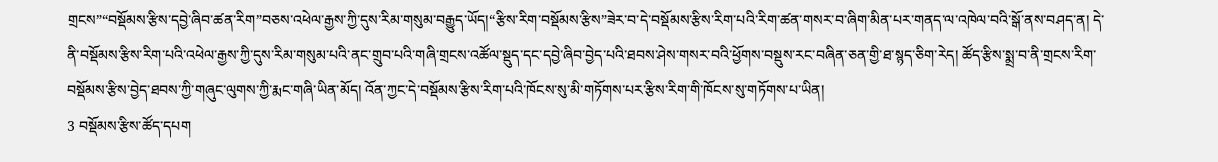གྲངས”“བསྡོམས་རྩིས་དབྱེ་ཞིབ་ཚན་རིག”བཅས་འཕེལ་རྒྱས་ཀྱི་དུས་རིམ་གསུམ་བརྒྱུད་ཡོད།“རྩིས་རིག་བསྡོམས་རྩིས”ཟེར་བ་དེ་བསྡོམས་རྩིས་རིག་པའི་རིག་ཚན་གསར་བ་ཞིག་མིན་པར་གནད་ལ་འཁེལ་བའི་སྒོ་ནས་བཤད་ན། དེ་ནི་བསྡོམས་རྩིས་རིག་པའི་འཕེལ་རྒྱས་ཀྱི་དུས་རིམ་གསུམ་པའི་ནང་གྲུབ་པའི་གཞི་གྲངས་འཚོལ་སྡུད་དང་དབྱེ་ཞིབ་བྱེད་པའི་ཐབས་ཤེས་གསར་བའི་ཕྱོགས་བསྡུས་རང་བཞིན་ཅན་གྱི་ཐ་སྙད་ཅིག་རེད། ཚོད་རྩིས་སྨྲ་བ་ནི་གྲངས་རིག་བསྡོམས་རྩིས་བྱེད་ཐབས་ཀྱི་གཞུང་ལུགས་ཀྱི་རྨང་གཞི་ཡིན་མོད། འོན་ཀྱང་དེ་བསྡོམས་རྩིས་རིག་པའི་ཁོངས་སུ་མི་གཏོགས་པར་རྩིས་རིག་གི་ཁོངས་སུ་གཏོགས་པ་ཡིན།
3 བསྡོམས་རྩིས་ཚོད་དཔག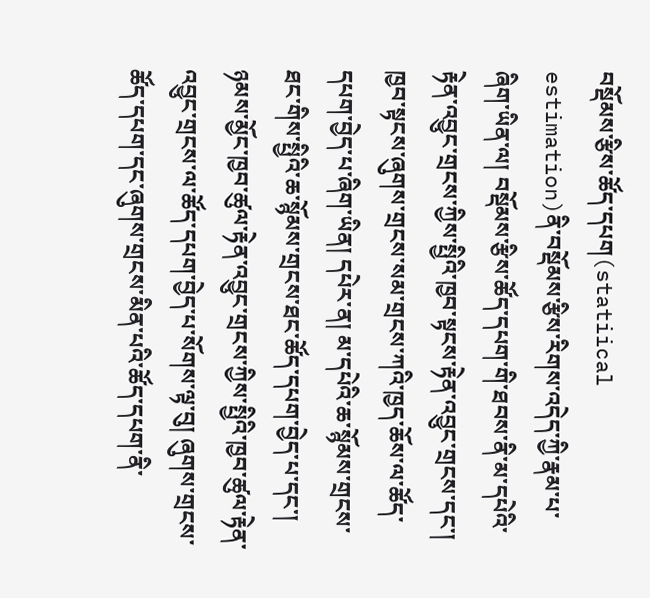བསྡོམས་རྩིས་ཚོད་དཔག(statiical estimation)ནི་བསྡོམས་རྩིས་རིགས་འདེད་ཀྱི་རྣམ་པ་ཞིག་ཡིན་ལ། བསྡོམས་རྩིས་ཚོད་དཔག་གི་ཐབས་ནི་མ་དཔེའི་རྟེན་འབྱུང་གྲངས་ཀྱིས་སྤྱིའི་ཁྱབ་སྟངས་རྟེན་འབྱུང་གྲངས་དང་། ཁྱབ་སྟངས་ཞུགས་གྲངས་སམ་གྲངས་ཀའི་ཁྱད་ཆོས་ལ་ཚོད་དཔག་བྱེད་པ་ཞིག་ཡིན། དཔེར་ན། མ་དཔེའི་ཆ་སྙོམས་གྲངས་ཐང་གིས་སྤྱིའི་ཆ་སྙོམས་གྲངས་ཐང་ཚོད་དཔག་བྱེད་པ་དང་། ཉམས་མྱོང་ཁྱབ་ཚུལ་རྟེན་འབྱུང་གྲངས་ཀྱིས་སྤྱིའི་ཁྱབ་ཚུལ་རྟེན་འབྱུང་གྲངས་ལ་ཚོད་དཔག་བྱེད་པ་སོགས་ལྟ་བུ། ཞུགས་གྲངས་ཚོད་དཔག་དང་ཞུགས་གྲངས་མིན་པའི་ཚོད་དཔག་ནི་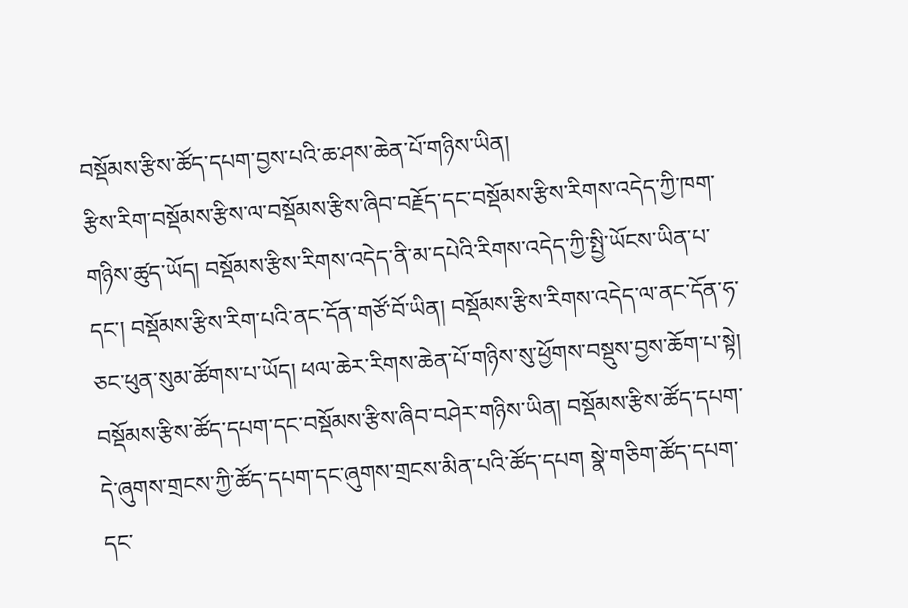བསྡོམས་རྩིས་ཚོད་དཔག་བྱས་པའི་ཆ་ཤས་ཆེན་པོ་གཉིས་ཡིན།
རྩིས་རིག་བསྡོམས་རྩིས་ལ་བསྡོམས་རྩིས་ཞིབ་བརྗོད་དང་བསྡོམས་རྩིས་རིགས་འདེད་ཀྱི་ཁག་གཉིས་ཚུད་ཡོད། བསྡོམས་རྩིས་རིགས་འདེད་ནི་མ་དཔེའི་རིགས་འདེད་ཀྱི་སྤྱི་ཡོངས་ཡིན་པ་དང་། བསྡོམས་རྩིས་རིག་པའི་ནང་དོན་གཙོ་བོ་ཡིན། བསྡོམས་རྩིས་རིགས་འདེད་ལ་ནང་དོན་ཧ་ཅང་ཕུན་སུམ་ཚོགས་པ་ཡོད། ཕལ་ཆེར་རིགས་ཆེན་པོ་གཉིས་སུ་ཕྱོགས་བསྡུས་བྱས་ཆོག་པ་སྟེ། བསྡོམས་རྩིས་ཚོད་དཔག་དང་བསྡོམས་རྩིས་ཞིབ་བཤེར་གཉིས་ཡིན། བསྡོམས་རྩིས་ཚོད་དཔག་དེ་ཞུགས་གྲངས་ཀྱི་ཚོད་དཔག་དང་ཞུགས་གྲངས་མིན་པའི་ཚོད་དཔག སྣེ་གཅིག་ཚོད་དཔག་དང་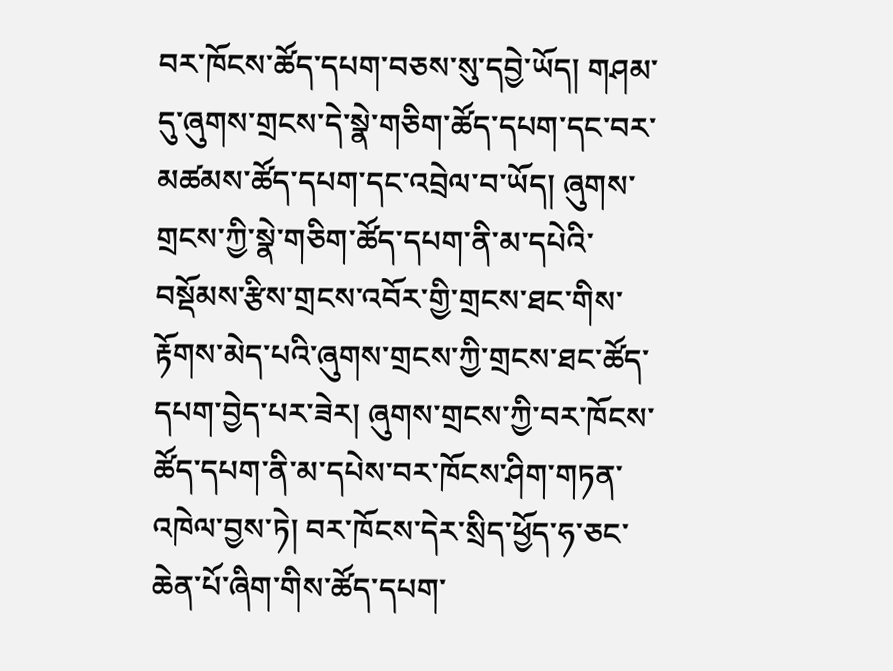བར་ཁོངས་ཚོད་དཔག་བཅས་སུ་དབྱེ་ཡོད། གཤམ་དུ་ཞུགས་གྲངས་དེ་སྣེ་གཅིག་ཚོད་དཔག་དང་བར་མཚམས་ཚོད་དཔག་དང་འབྲེལ་བ་ཡོད། ཞུགས་གྲངས་ཀྱི་སྣེ་གཅིག་ཚོད་དཔག་ནི་མ་དཔེའི་བསྡོམས་རྩིས་གྲངས་འབོར་གྱི་གྲངས་ཐང་གིས་རྟོགས་མེད་པའི་ཞུགས་གྲངས་ཀྱི་གྲངས་ཐང་ཚོད་དཔག་བྱེད་པར་ཟེར། ཞུགས་གྲངས་ཀྱི་བར་ཁོངས་ཚོད་དཔག་ནི་མ་དཔེས་བར་ཁོངས་ཤིག་གཏན་འཁེལ་བྱས་ཏེ། བར་ཁོངས་དེར་སྲིད་ཕྱོད་ཧ་ཅང་ཆེན་པོ་ཞིག་གིས་ཚོད་དཔག་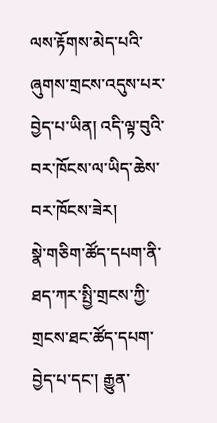ལས་རྟོགས་མེད་པའི་ཞུགས་གྲངས་འདུས་པར་བྱེད་པ་ཡིན། འདི་ལྟ་བུའི་བར་ཁོངས་ལ་ཡིད་ཆེས་བར་ཁོངས་ཟེར།
སྣེ་གཅིག་ཚོད་དཔག་ནི་ཐད་ཀར་སྤྱི་གྲངས་ཀྱི་གྲངས་ཐང་ཚོད་དཔག་བྱེད་པ་དང་། རྒྱུན་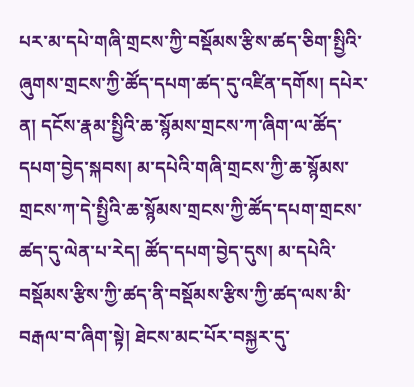པར་མ་དཔེ་གཞི་གྲངས་ཀྱི་བསྡོམས་རྩིས་ཚད་ཅིག་སྤྱིའི་ཞུགས་གྲངས་ཀྱི་ཚོད་དཔག་ཚད་དུ་འཛིན་དགོས། དཔེར་ན། དངོས་རྣམ་སྤྱིའི་ཆ་སྙོམས་གྲངས་ཀ་ཞིག་ལ་ཚོད་དཔག་བྱེད་སྐབས། མ་དཔེའི་གཞི་གྲངས་ཀྱི་ཆ་སྙོམས་གྲངས་ཀ་དེ་སྤྱིའི་ཆ་སྙོམས་གྲངས་ཀྱི་ཚོད་དཔག་གྲངས་ཚད་དུ་ལེན་པ་རེད། ཚོད་དཔག་བྱེད་དུས། མ་དཔེའི་བསྡོམས་རྩིས་ཀྱི་ཚད་ནི་བསྡོམས་རྩིས་ཀྱི་ཚད་ལས་མི་བརྒལ་བ་ཞིག་སྟེ། ཐེངས་མང་པོར་བསྐྱར་དུ་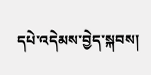དཔེ་འདེམས་བྱེད་སྐབས།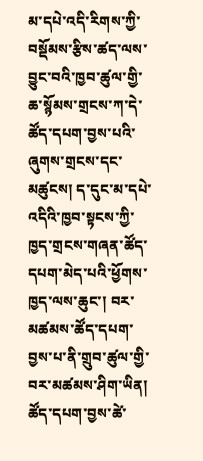མ་དཔེ་འདི་རིགས་ཀྱི་བསྡོམས་རྩིས་ཚད་ལས་བྱུང་བའི་ཁྱབ་ཚུལ་གྱི་ཆ་སྙོམས་གྲངས་ཀ་དེ་ཚོད་དཔག་བྱས་པའི་ཞུགས་གྲངས་དང་མཚུངས། ད་དུང་མ་དཔེ་འདིའི་ཁྱབ་སྟངས་ཀྱི་ཁྱད་གྲངས་གཞན་ཚོད་དཔག་མེད་པའི་ཕྱོགས་ཁྱད་ལས་ཆུང་། བར་མཚམས་ཚོད་དཔག་བྱས་པ་ནི་གྲུབ་ཚུལ་གྱི་བར་མཚམས་ཤིག་ཡིན། ཚོད་དཔག་བྱས་ཚེ་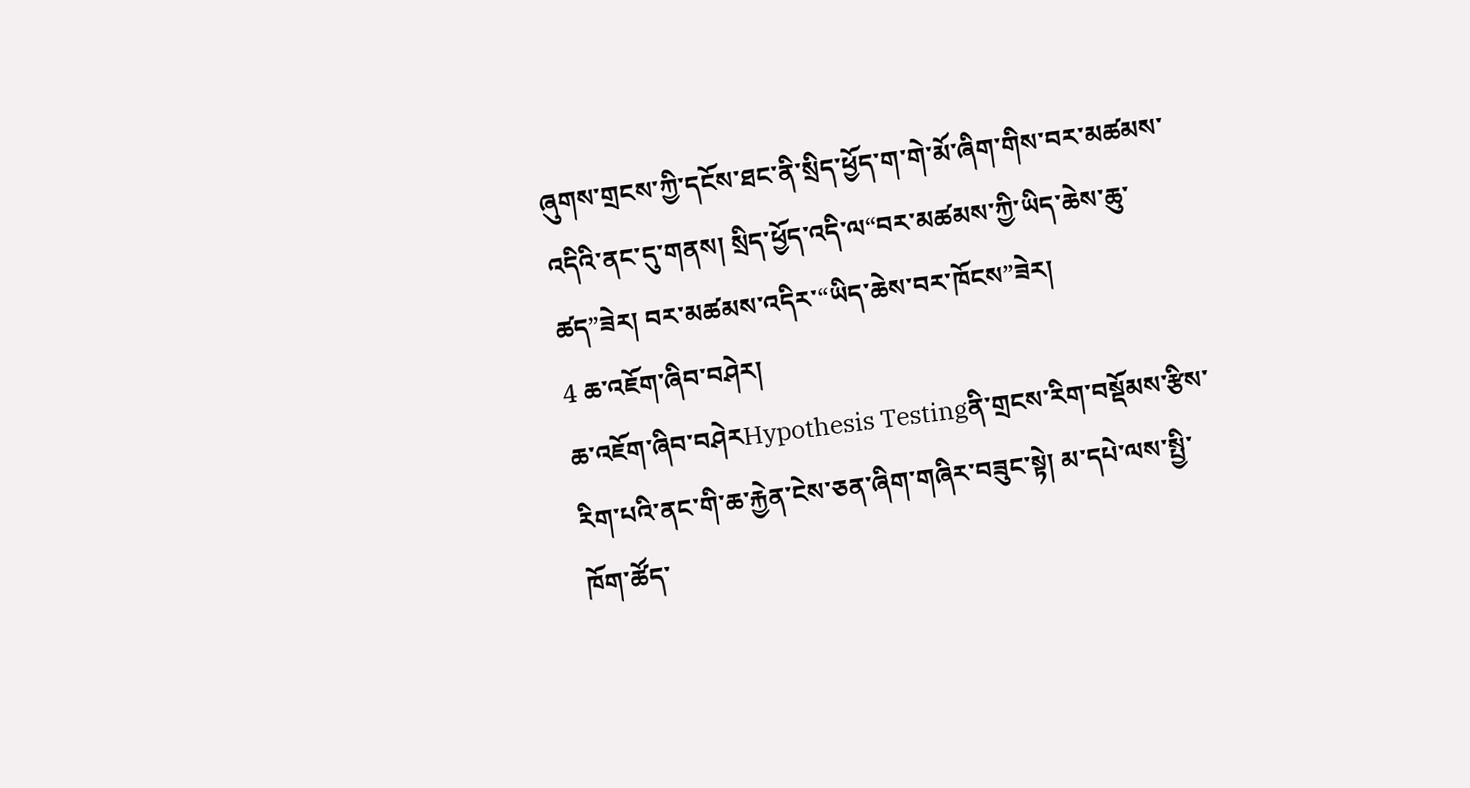ཞུགས་གྲངས་ཀྱི་དངོས་ཐང་ནི་སྲིད་ཕྱོད་ག་གེ་མོ་ཞིག་གིས་བར་མཚམས་འདིའི་ནང་དུ་གནས། སྲིད་ཕྱོད་འདི་ལ“བར་མཚམས་ཀྱི་ཡིད་ཆེས་ཆུ་ཚད”ཟེར། བར་མཚམས་འདིར་“ཡིད་ཆེས་བར་ཁོངས”ཟེར།
4 ཆ་འཇོག་ཞིབ་བཤེར།
ཆ་འཇོག་ཞིབ་བཤེརHypothesis Testingནི་གྲངས་རིག་བསྡོམས་རྩིས་རིག་པའི་ནང་གི་ཆ་རྐྱེན་ངེས་ཅན་ཞིག་གཞིར་བཟུང་སྟེ། མ་དཔེ་ལས་སྤྱི་ཁོག་ཚོད་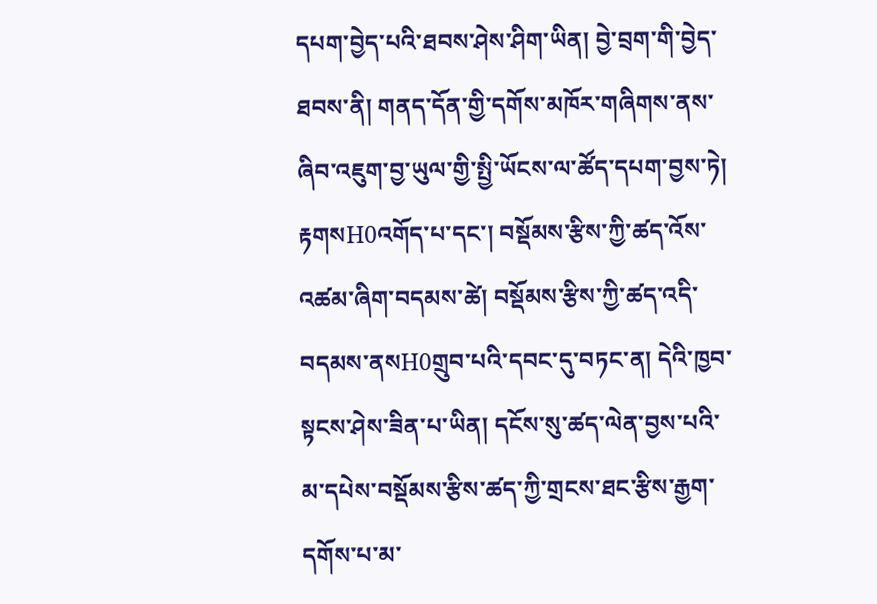དཔག་བྱེད་པའི་ཐབས་ཤེས་ཤིག་ཡིན། བྱེ་བྲག་གི་བྱེད་ཐབས་ནི། གནད་དོན་གྱི་དགོས་མཁོར་གཞིགས་ནས་ཞིབ་འཇུག་བྱ་ཡུལ་གྱི་སྤྱི་ཡོངས་ལ་ཚོད་དཔག་བྱས་ཏེ། རྟགསH0འགོད་པ་དང་། བསྡོམས་རྩིས་ཀྱི་ཚད་འོས་འཚམ་ཞིག་བདམས་ཚེ། བསྡོམས་རྩིས་ཀྱི་ཚད་འདི་བདམས་ནསH0གྲུབ་པའི་དབང་དུ་བཏང་ན། དེའི་ཁྱབ་སྟངས་ཤེས་ཟིན་པ་ཡིན། དངོས་སུ་ཚད་ལེན་བྱས་པའི་མ་དཔེས་བསྡོམས་རྩིས་ཚད་ཀྱི་གྲངས་ཐང་རྩིས་རྒྱག་དགོས་པ་མ་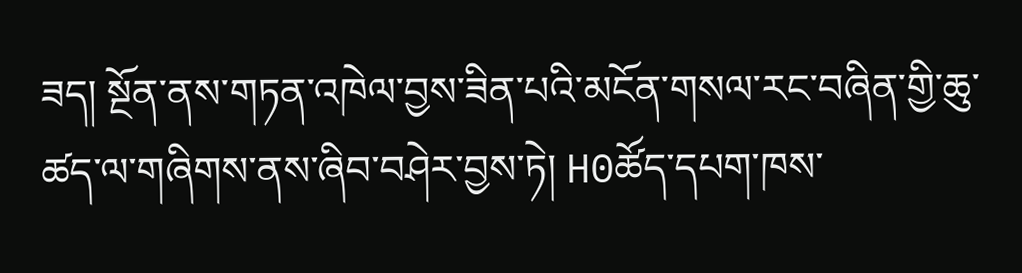ཟད། སྔོན་ནས་གཏན་འཁེལ་བྱས་ཟིན་པའི་མངོན་གསལ་རང་བཞིན་གྱི་ཆུ་ཚད་ལ་གཞིགས་ནས་ཞིབ་བཤེར་བྱས་ཏེ། H0ཚོད་དཔག་ཁས་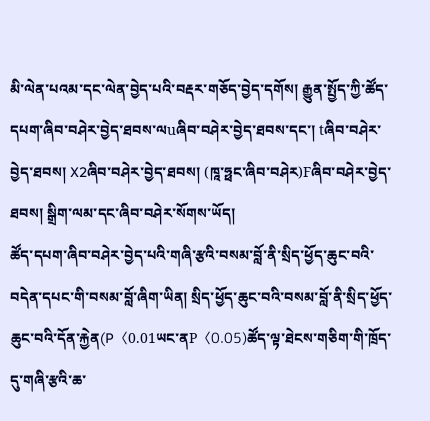མི་ལེན་པའམ་དང་ལེན་བྱེད་པའི་བརྡར་གཅོད་བྱེད་དགོས། རྒྱུན་སྤྱོད་ཀྱི་ཚོད་དཔག་ཞིབ་བཤེར་བྱེད་ཐབས་ལuཞིབ་བཤེར་བྱེད་ཐབས་དང་། tཞིབ་བཤེར་བྱེད་ཐབས། X2ཞིབ་བཤེར་བྱེད་ཐབས། (ཁཱ་ཧྥང་ཞིབ་བཤེར)Fཞིབ་བཤེར་བྱེད་ཐབས། སྒྲིག་ལམ་དང་ཞིབ་བཤེར་སོགས་ཡོད།
ཚོད་དཔག་ཞིབ་བཤེར་བྱེད་པའི་གཞི་རྩའི་བསམ་བློ་ནི་སྲིད་ཕྱོད་ཆུང་བའི་བདེན་དཔང་གི་བསམ་བློ་ཞིག་ཡིན། སྲིད་ཕྱོད་ཆུང་བའི་བསམ་བློ་ནི་སྲིད་ཕྱོད་ཆུང་བའི་དོན་རྐྱེན(P〈0.01ཡང་ནP〈0.05)ཚོད་ལྟ་ཐེངས་གཅིག་གི་ཁྲོད་དུ་གཞི་རྩའི་ཆ་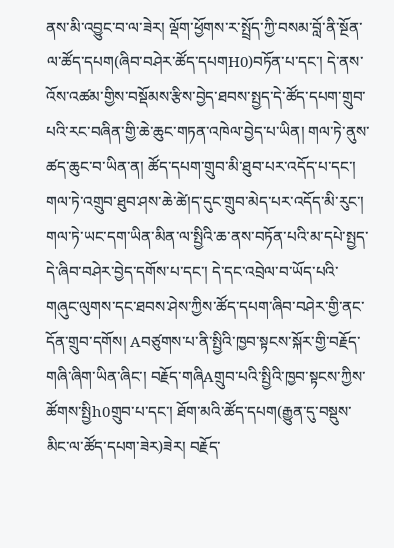ནས་མི་འབྱུང་བ་ལ་ཟེར། ལྡོག་ཕྱོགས་ར་སྤྲོད་ཀྱི་བསམ་བློ་ནི་སྔོན་ལ་ཚོད་དཔག(ཞིབ་བཤེར་ཚོད་དཔགH0)བཏོན་པ་དང་། དེ་ནས་འོས་འཚམ་གྱིས་བསྡོམས་རྩིས་བྱེད་ཐབས་སྤྱད་དེ་ཚོད་དཔག་གྲུབ་པའི་རང་བཞིན་གྱི་ཆེ་ཆུང་གཏན་འཁེལ་བྱེད་པ་ཡིན། གལ་ཏེ་ནུས་ཚད་ཆུང་བ་ཡིན་ན། ཚོད་དཔག་གྲུབ་མི་ཐུབ་པར་འདོད་པ་དང་། གལ་ཏེ་འགྲུབ་ཐུབ་ཤས་ཆེ་ཚེ།ད་དུང་གྲུབ་མེད་པར་འདོད་མི་རུང་།
གལ་ཏེ་ཡང་དག་ཡིན་མིན་ལ་སྤྱིའི་ཆ་ནས་བཏོན་པའི་མ་དཔེ་སྤྱད་དེ་ཞིབ་བཤེར་བྱེད་དགོས་པ་དང་། དེ་དང་འབྲེལ་བ་ཡོད་པའི་གཞུང་ལུགས་དང་ཐབས་ཤེས་ཀྱིས་ཚོད་དཔག་ཞིབ་བཤེར་གྱི་ནང་དོན་གྲུབ་དགོས། Aབཙུགས་པ་ནི་སྤྱིའི་ཁྱབ་སྟངས་སྐོར་གྱི་བརྗོད་གཞི་ཞིག་ཡིན་ཞིང་། བརྗོད་གཞིAགྲུབ་པའི་སྤྱིའི་ཁྱབ་སྟངས་ཀྱིས་ཚོགས་སྤྱིh0གྲུབ་པ་དང་། ཐོག་མའི་ཚོད་དཔག(རྒྱུན་དུ་བསྡུས་མིང་ལ་ཚོད་དཔག་ཟེར)ཟེར། བརྗོད་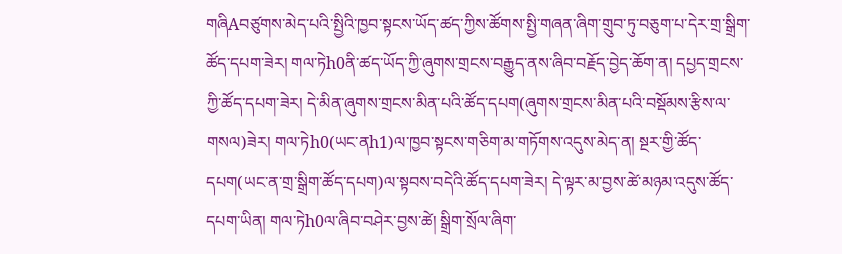གཞིAབཙུགས་མེད་པའི་སྤྱིའི་ཁྱབ་སྟངས་ཡོད་ཚད་ཀྱིས་ཚོགས་སྤྱི་གཞན་ཞིག་གྲུབ་ཏུ་བཅུག་པ་དེར་གྲ་སྒྲིག་ཚོད་དཔག་ཟེར། གལ་ཏེh0ནི་ཚད་ཡོད་ཀྱི་ཞུགས་གྲངས་བརྒྱུད་ནས་ཞིབ་བརྗོད་བྱེད་ཆོག་ན། དཔྱད་གྲངས་ཀྱི་ཚོད་དཔག་ཟེར། དེ་མིན་ཞུགས་གྲངས་མིན་པའི་ཚོད་དཔག(ཞུགས་གྲངས་མིན་པའི་བསྡོམས་རྩིས་ལ་གསལ)ཟེར། གལ་ཏེh0(ཡང་ནh1)ལ་ཁྱབ་སྟངས་གཅིག་མ་གཏོགས་འདུས་མེད་ན། སྔར་གྱི་ཚོད་དཔག(ཡང་ན་གྲ་སྒྲིག་ཚོད་དཔག)ལ་སྟབས་བདེའི་ཚོད་དཔག་ཟེར། དེ་ལྟར་མ་བྱས་ཚེ་མཉམ་འདུས་ཚོད་དཔག་ཡིན། གལ་ཏེh0ལ་ཞིབ་བཤེར་བྱས་ཚེ། སྒྲིག་སྲོལ་ཞིག་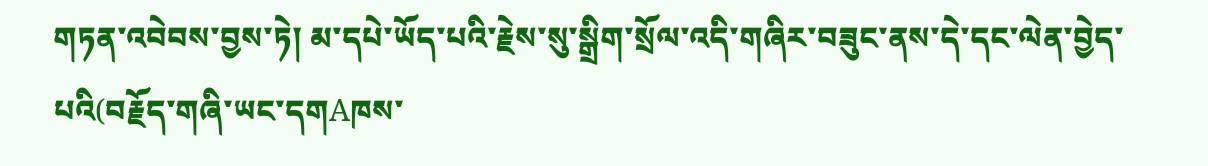གཏན་འབེབས་བྱས་ཏེ། མ་དཔེ་ཡོད་པའི་རྗེས་སུ་སྒྲིག་སྲོལ་འདི་གཞིར་བཟུང་ནས་དེ་དང་ལེན་བྱེད་པའི(བརྗོད་གཞི་ཡང་དགAཁས་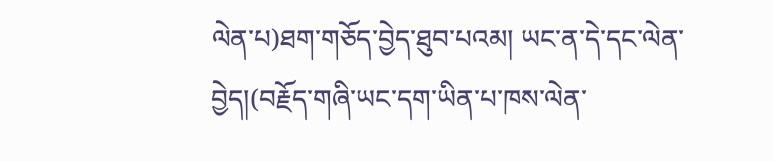ལེན་པ)ཐག་གཅོད་བྱེད་ཐུབ་པའམ། ཡང་ན་དེ་དང་ལེན་བྱེད།(བརྗོད་གཞི་ཡང་དག་ཡིན་པ་ཁས་ལེན་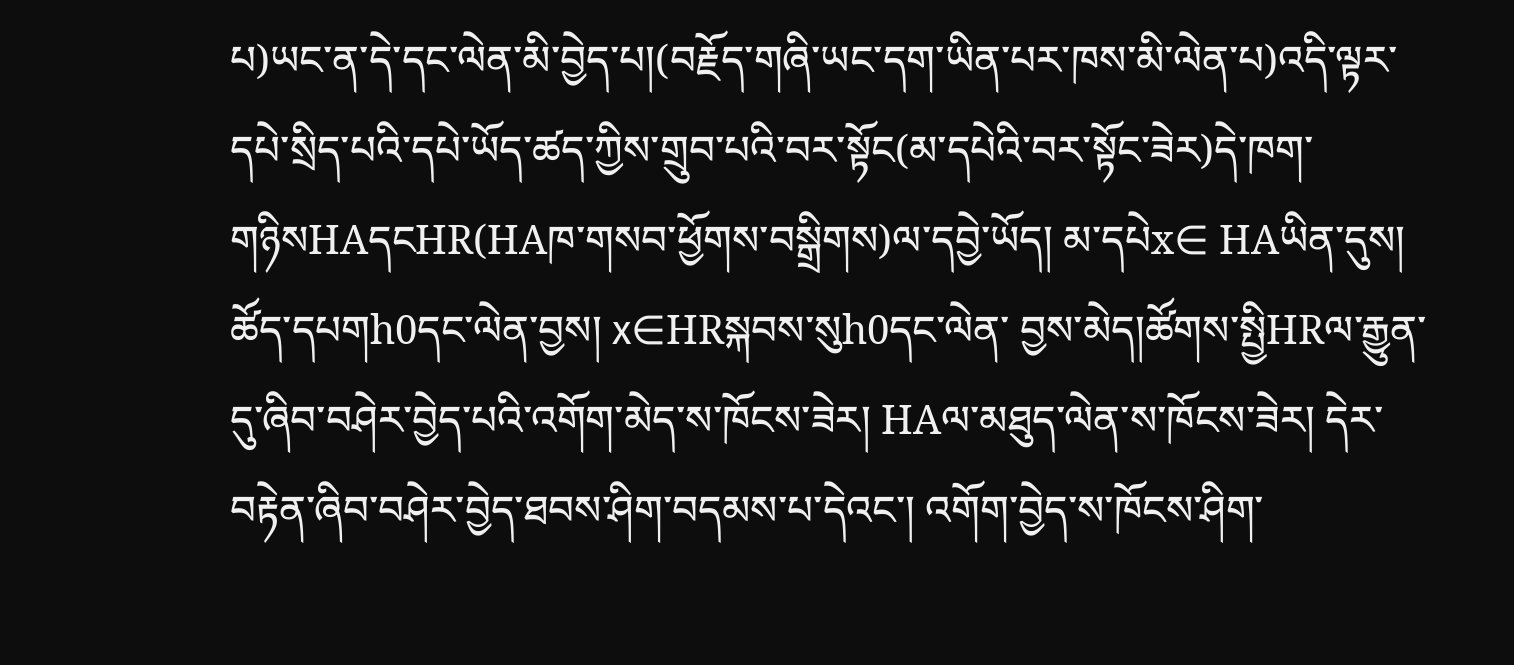པ)ཡང་ན་དེ་དང་ལེན་མི་བྱེད་པ།(བརྗོད་གཞི་ཡང་དག་ཡིན་པར་ཁས་མི་ལེན་པ)འདི་ལྟར་དཔེ་སྲིད་པའི་དཔེ་ཡོད་ཚད་ཀྱིས་གྲུབ་པའི་བར་སྟོང(མ་དཔེའི་བར་སྟོང་ཟེར)དེ་ཁག་གཉིསHAདངHR(HAཁ་གསབ་ཕྱོགས་བསྒྲིགས)ལ་དབྱེ་ཡོད། མ་དཔེx∈ HAཡིན་དུས། ཚོད་དཔགh0དང་ལེན་བྱས། x∈HRསྐབས་སུh0དང་ལེན་ བྱས་མེད།ཚོགས་སྤྱིHRལ་རྒྱུན་དུ་ཞིབ་བཤེར་བྱེད་པའི་འགོག་མེད་ས་ཁོངས་ཟེར། HAལ་མཐུད་ལེན་ས་ཁོངས་ཟེར། དེར་བརྟེན་ཞིབ་བཤེར་བྱེད་ཐབས་ཤིག་བདམས་པ་དེའང་། འགོག་བྱེད་ས་ཁོངས་ཤིག་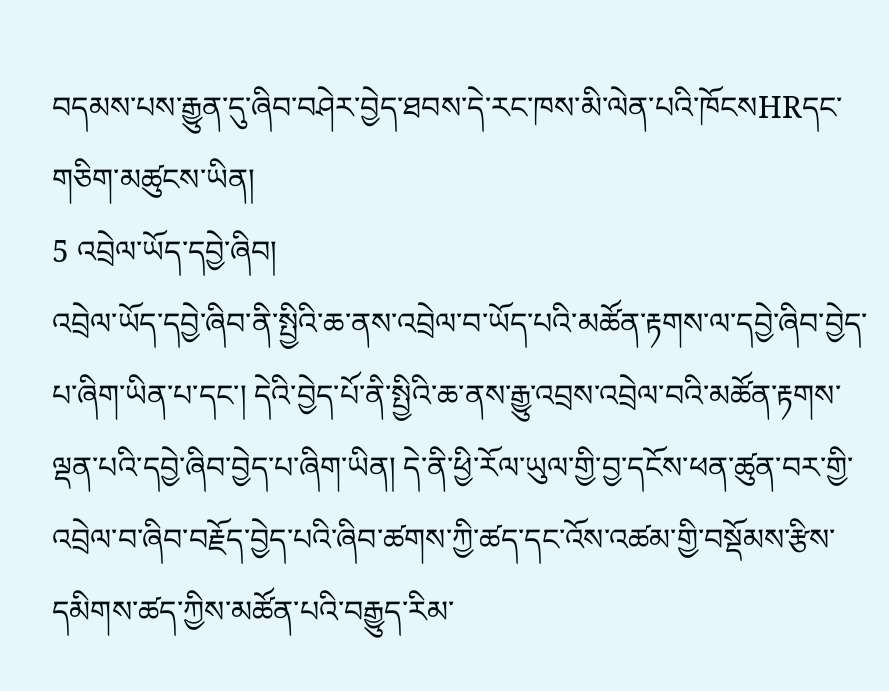བདམས་པས་རྒྱུན་དུ་ཞིབ་བཤེར་བྱེད་ཐབས་དེ་རང་ཁས་མི་ལེན་པའི་ཁོངསHRདང་གཅིག་མཚུངས་ཡིན།
5 འབྲེལ་ཡོད་དབྱེ་ཞིབ།
འབྲེལ་ཡོད་དབྱེ་ཞིབ་ནི་སྤྱིའི་ཆ་ནས་འབྲེལ་བ་ཡོད་པའི་མཚོན་རྟགས་ལ་དབྱེ་ཞིབ་བྱེད་པ་ཞིག་ཡིན་པ་དང་། དེའི་བྱེད་པོ་ནི་སྤྱིའི་ཆ་ནས་རྒྱུ་འབྲས་འབྲེལ་བའི་མཚོན་རྟགས་ལྡན་པའི་དབྱེ་ཞིབ་བྱེད་པ་ཞིག་ཡིན། དེ་ནི་ཕྱི་རོལ་ཡུལ་གྱི་བྱ་དངོས་ཕན་ཚུན་བར་གྱི་འབྲེལ་བ་ཞིབ་བརྗོད་བྱེད་པའི་ཞིབ་ཚགས་ཀྱི་ཚད་དང་འོས་འཚམ་གྱི་བསྡོམས་རྩིས་དམིགས་ཚད་ཀྱིས་མཚོན་པའི་བརྒྱུད་རིམ་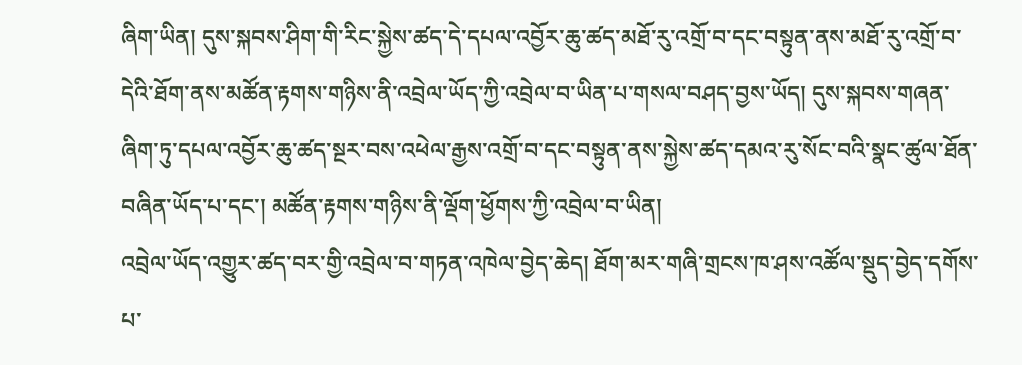ཞིག་ཡིན། དུས་སྐབས་ཤིག་གི་རིང་སྐྱེས་ཚད་དེ་དཔལ་འབྱོར་ཆུ་ཚད་མཐོ་རུ་འགྲོ་བ་དང་བསྟུན་ནས་མཐོ་རུ་འགྲོ་བ་དེའི་ཐོག་ནས་མཚོན་རྟགས་གཉིས་ནི་འབྲེལ་ཡོད་ཀྱི་འབྲེལ་བ་ཡིན་པ་གསལ་བཤད་བྱས་ཡོད། དུས་སྐབས་གཞན་ཞིག་ཏུ་དཔལ་འབྱོར་ཆུ་ཚད་སྔར་བས་འཕེལ་རྒྱས་འགྲོ་བ་དང་བསྟུན་ནས་སྐྱེས་ཚད་དམའ་རུ་སོང་བའི་སྣང་ཚུལ་ཐོན་བཞིན་ཡོད་པ་དང་། མཚོན་རྟགས་གཉིས་ནི་ལྡོག་ཕྱོགས་ཀྱི་འབྲེལ་བ་ཡིན།
འབྲེལ་ཡོད་འགྱུར་ཚད་བར་གྱི་འབྲེལ་བ་གཏན་འཁེལ་བྱེད་ཆེད། ཐོག་མར་གཞི་གྲངས་ཁ་ཤས་འཚོལ་སྡུད་བྱེད་དགོས་པ་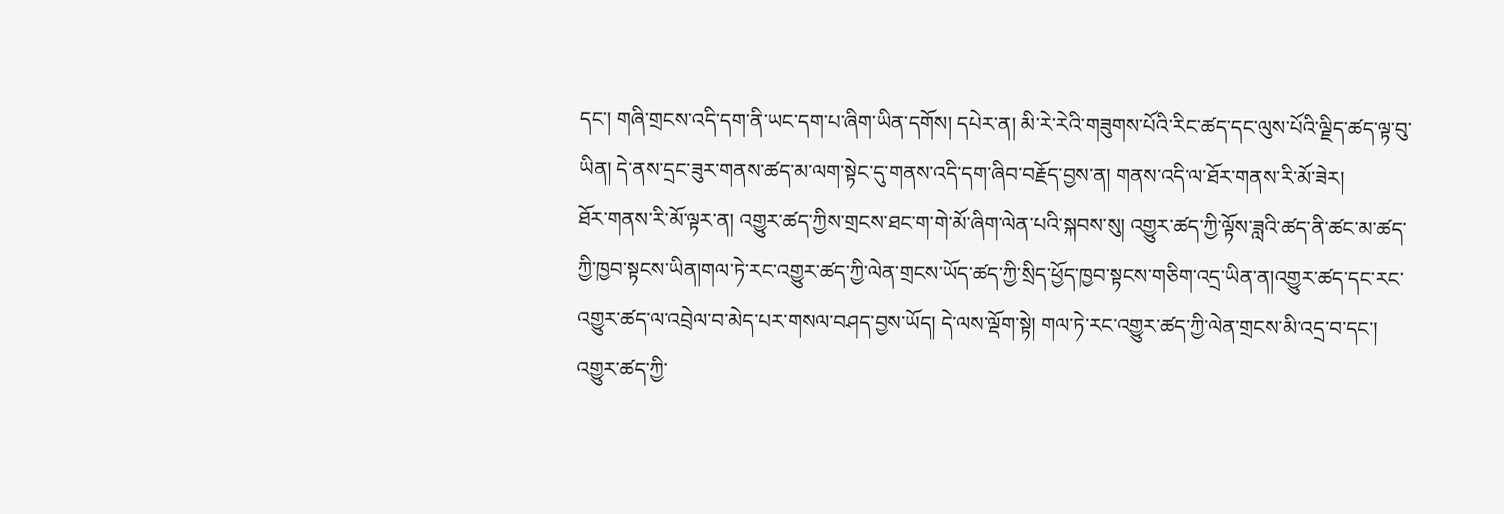དང་། གཞི་གྲངས་འདི་དག་ནི་ཡང་དག་པ་ཞིག་ཡིན་དགོས། དཔེར་ན། མི་རེ་རེའི་གཟུགས་པོའི་རིང་ཚད་དང་ལུས་པོའི་ལྗིད་ཚད་ལྟ་བུ་ཡིན། དེ་ནས་དྲང་ཟུར་གནས་ཚད་མ་ལག་སྟེང་དུ་གནས་འདི་དག་ཞིབ་བརྗོད་བྱས་ན། གནས་འདི་ལ་ཐོར་གནས་རི་མོ་ཟེར།
ཐོར་གནས་རི་མོ་ལྟར་ན། འགྱུར་ཚད་ཀྱིས་གྲངས་ཐང་ག་གེ་མོ་ཞིག་ལེན་པའི་སྐབས་སུ། འགྱུར་ཚད་ཀྱི་ལྟོས་ཟླའི་ཚད་ནི་ཚང་མ་ཚད་ཀྱི་ཁྱབ་སྟངས་ཡིན།གལ་ཏེ་རང་འགྱུར་ཚད་ཀྱི་ལེན་གྲངས་ཡོད་ཚད་ཀྱི་སྲིད་ཕྱོད་ཁྱབ་སྟངས་གཅིག་འདྲ་ཡིན་ན།འགྱུར་ཚད་དང་རང་འགྱུར་ཚད་ལ་འབྲེལ་བ་མེད་པར་གསལ་བཤད་བྱས་ཡོད། དེ་ལས་ལྡོག་སྟེ། གལ་ཏེ་རང་འགྱུར་ཚད་ཀྱི་ལེན་གྲངས་མི་འདྲ་བ་དང་། འགྱུར་ཚད་ཀྱི་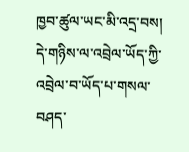ཁྱབ་ཚུལ་ཡང་མི་འདྲ་བས། དེ་གཉིས་ལ་འབྲེལ་ཡོད་ཀྱི་འབྲེལ་བ་ཡོད་པ་གསལ་བཤད་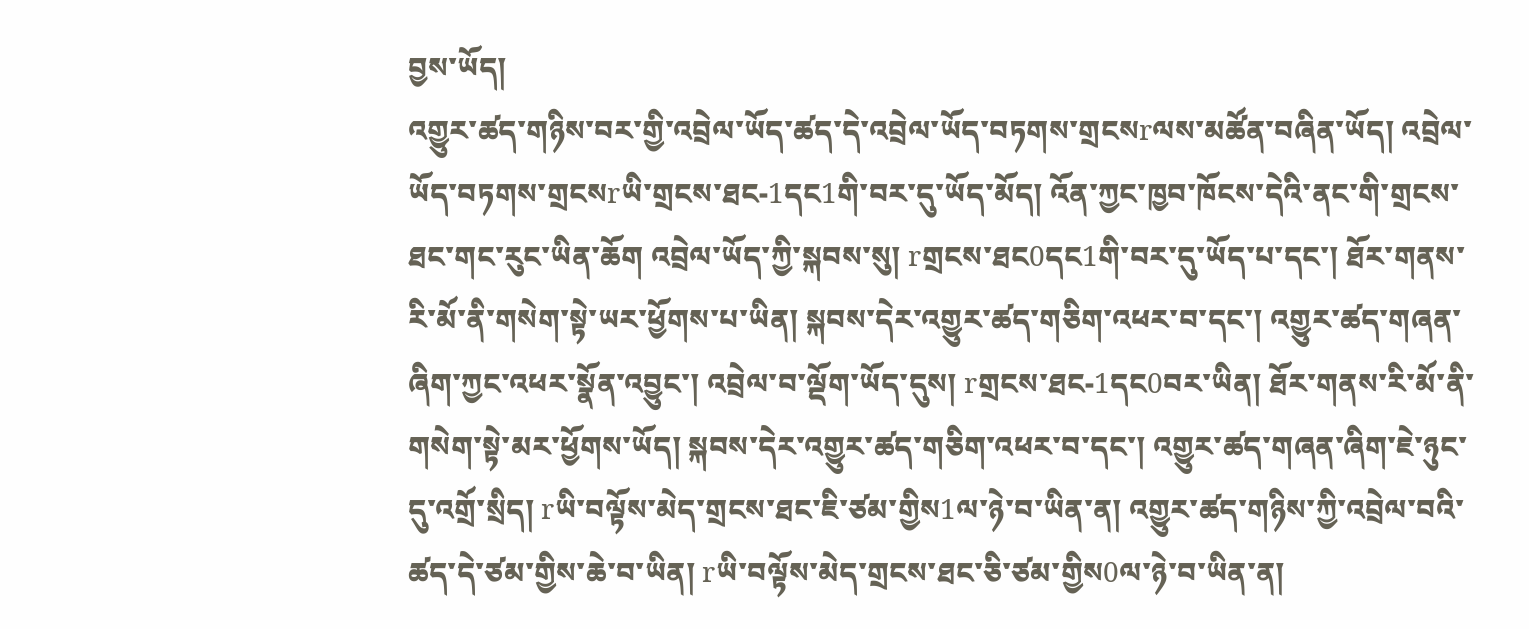བྱས་ཡོད།
འགྱུར་ཚད་གཉིས་བར་གྱི་འབྲེལ་ཡོད་ཚད་དེ་འབྲེལ་ཡོད་བཏགས་གྲངསrལས་མཚོན་བཞིན་ཡོད། འབྲེལ་ཡོད་བཏགས་གྲངསrཡི་གྲངས་ཐང-1དང1གི་བར་དུ་ཡོད་མོད། འོན་ཀྱང་ཁྱབ་ཁོངས་དེའི་ནང་གི་གྲངས་ཐང་གང་རུང་ཡིན་ཆོག འབྲེལ་ཡོད་ཀྱི་སྐབས་སུ། rགྲངས་ཐང0དང1གི་བར་དུ་ཡོད་པ་དང་། ཐོར་གནས་རི་མོ་ནི་གསེག་སྟེ་ཡར་ཕྱོགས་པ་ཡིན། སྐབས་དེར་འགྱུར་ཚད་གཅིག་འཕར་བ་དང་། འགྱུར་ཚད་གཞན་ཞིག་ཀྱང་འཕར་སྣོན་འབྱུང་། འབྲེལ་བ་ལྡོག་ཡོད་དུས། rགྲངས་ཐང-1དང0བར་ཡིན། ཐོར་གནས་རི་མོ་ནི་གསེག་སྟེ་མར་ཕྱོགས་ཡོད། སྐབས་དེར་འགྱུར་ཚད་གཅིག་འཕར་བ་དང་། འགྱུར་ཚད་གཞན་ཞིག་ཇེ་ཉུང་དུ་འགྲོ་སྲིད། rཡི་བལྟོས་མེད་གྲངས་ཐང་ཇི་ཙམ་གྱིས1ལ་ཉེ་བ་ཡིན་ན། འགྱུར་ཚད་གཉིས་ཀྱི་འབྲེལ་བའི་ཚད་དེ་ཙམ་གྱིས་ཆེ་བ་ཡིན། rཡི་བལྟོས་མེད་གྲངས་ཐང་ཅི་ཙམ་གྱིས0ལ་ཉེ་བ་ཡིན་ན།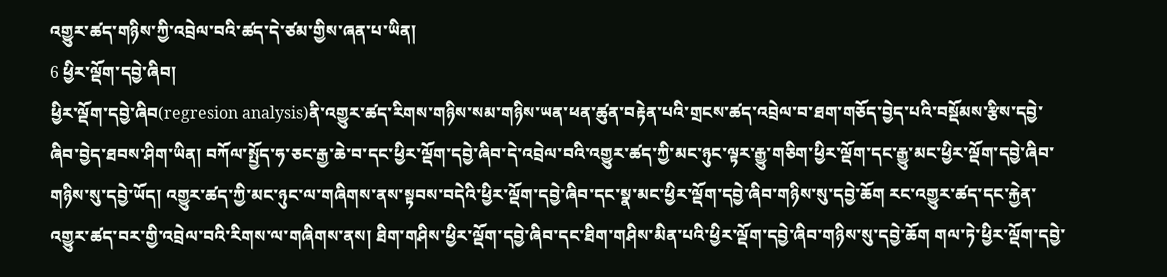འགྱུར་ཚད་གཉིས་ཀྱི་འབྲེལ་བའི་ཚད་དེ་ཙམ་གྱིས་ཞན་པ་ཡིན།
6 ཕྱིར་ལྡོག་དབྱེ་ཞིབ།
ཕྱིར་ལྡོག་དབྱེ་ཞིབ(regresion analysis)ནི་འགྱུར་ཚད་རིགས་གཉིས་སམ་གཉིས་ཡན་ཕན་ཚུན་བརྟེན་པའི་གྲངས་ཚད་འབྲེལ་བ་ཐག་གཅོད་བྱེད་པའི་བསྡོམས་རྩིས་དབྱེ་ཞིབ་བྱེད་ཐབས་ཤིག་ཡིན། བཀོལ་སྤྱོད་ཧ་ཅང་རྒྱ་ཆེ་བ་དང་ཕྱིར་ལྡོག་དབྱེ་ཞིབ་དེ་འབྲེལ་བའི་འགྱུར་ཚད་ཀྱི་མང་ཉུང་ལྟར་རྒྱུ་གཅིག་ཕྱིར་ལྡོག་དང་རྒྱུ་མང་ཕྱིར་ལྡོག་དབྱེ་ཞིབ་གཉིས་སུ་དབྱེ་ཡོད། འགྱུར་ཚད་ཀྱི་མང་ཉུང་ལ་གཞིགས་ནས་སྟབས་བདེའི་ཕྱིར་ལྡོག་དབྱེ་ཞིབ་དང་སྣ་མང་ཕྱིར་ལྡོག་དབྱེ་ཞིབ་གཉིས་སུ་དབྱེ་ཆོག རང་འགྱུར་ཚད་དང་རྐྱེན་འགྱུར་ཚད་བར་གྱི་འབྲེལ་བའི་རིགས་ལ་གཞིགས་ནས། ཐིག་གཤིས་ཕྱིར་ལྡོག་དབྱེ་ཞིབ་དང་ཐིག་གཤིས་མིན་པའི་ཕྱིར་ལྡོག་དབྱེ་ཞིབ་གཉིས་སུ་དབྱེ་ཆོག གལ་ཏེ་ཕྱིར་ལྡོག་དབྱེ་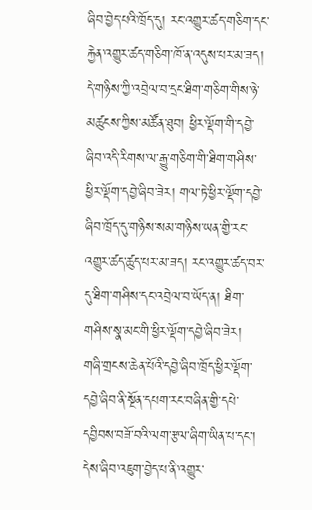ཞིབ་བྱེད་པའི་ཁྲོད་དུ། རང་འགྱུར་ཚད་གཅིག་དང་རྐྱེན་འགྱུར་ཚད་གཅིག་ཁོ་ན་འདུས་པར་མ་ཟད། དེ་གཉིས་ཀྱི་འབྲེལ་བ་དྲང་ཐིག་གཅིག་གིས་ཉེ་མཚུངས་ཀྱིས་མཚོན་ཐུབ། ཕྱིར་ལྡོག་གི་དབྱེ་ཞིབ་འདི་རིགས་ལ་རྒྱུ་གཅིག་གི་ཐིག་གཤིས་ཕྱིར་ལྡོག་དབྱེ་ཞིབ་ཟེར། གལ་ཏེ་ཕྱིར་ལྡོག་དབྱེ་ཞིབ་ཁྲོད་དུ་གཉིས་སམ་གཉིས་ཡན་གྱི་རང་འགྱུར་ཚད་ཚུད་པར་མ་ཟད། རང་འགྱུར་ཚད་བར་དུ་ཐིག་གཤིས་དང་འབྲེལ་བ་ཡོད་ན། ཐིག་གཤིས་སྣ་མང་གི་ཕྱིར་ལྡོག་དབྱེ་ཞིབ་ཟེར།
གཞི་གྲངས་ཆེན་པོའི་དབྱེ་ཞིབ་ཁྲོད་ཕྱིར་ལྡོག་དབྱེ་ཞིབ་ནི་སྔོན་དཔག་རང་བཞིན་གྱི་དཔེ་དབྱིབས་བཟོ་བའི་ལག་རྩལ་ཞིག་ཡིན་པ་དང་། དེས་ཞིབ་འཇུག་བྱེད་པ་ནི་འགྱུར་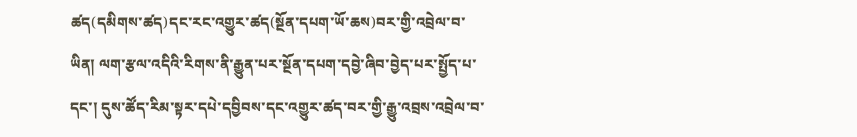ཚད(དམིགས་ཚད)དང་རང་འགྱུར་ཚད(སྔོན་དཔག་ཡོ་ཆས)བར་གྱི་འབྲེལ་བ་ཡིན། ལག་རྩལ་འདིའི་རིགས་ནི་རྒྱུན་པར་སྔོན་དཔག་དབྱེ་ཞིབ་བྱེད་པར་སྤྱོད་པ་དང་། དུས་ཚོད་རིམ་སྟར་དཔེ་དབྱིབས་དང་འགྱུར་ཚད་བར་གྱི་རྒྱུ་འབྲས་འབྲེལ་བ་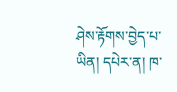ཤེས་རྟོགས་བྱེད་པ་ཡིན། དཔེར་ན། ཁ་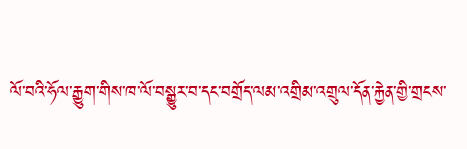ལོ་བའི་ཧོལ་རྒྱུག་གིས་ཁ་ལོ་བསྒྱུར་བ་དང་བགྲོད་ལམ་འགྲིམ་འགྲུལ་དོན་རྐྱེན་གྱི་གྲངས་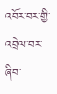འབོར་བར་གྱི་འབྲེལ་བར་ཞིབ་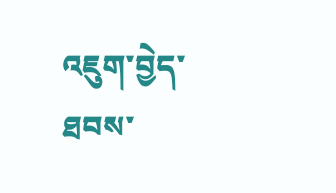འཇུག་བྱེད་ཐབས་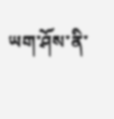ཡག་ཤོས་ནི་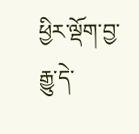ཕྱིར་ལྡོག་བྱ་རྒྱུ་དེ་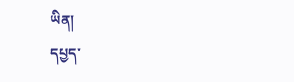ཡིན།
དཔྱད་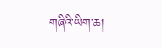གཞིའི་ཡིག་ཆ།